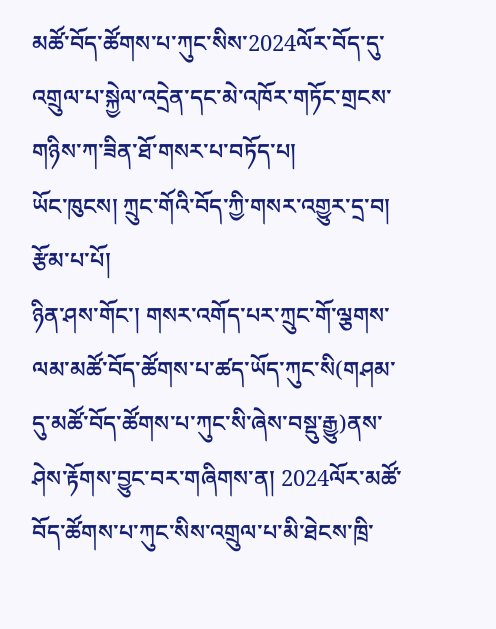མཚོ་བོད་ཚོགས་པ་ཀུང་སིས་2024ལོར་བོད་དུ་འགྲུལ་པ་སྐྱེལ་འདྲེན་དང་མེ་འཁོར་གཏོང་གྲངས་གཉིས་ཀ་ཟིན་ཐོ་གསར་པ་བཏོད་པ།
ཡོང་ཁུངས། ཀྲུང་གོའི་བོད་ཀྱི་གསར་འགྱུར་དྲ་བ།
རྩོམ་པ་པོ།
ཉིན་ཤས་གོང་། གསར་འགོད་པར་ཀྲུང་གོ་ལྕགས་ལམ་མཚོ་བོད་ཚོགས་པ་ཚད་ཡོད་ཀུང་སི(གཤམ་དུ་མཚོ་བོད་ཚོགས་པ་ཀུང་སི་ཞེས་བསྡུ་རྒྱུ)ནས་ཤེས་རྟོགས་བྱུང་བར་གཞིགས་ན། 2024ལོར་མཚོ་བོད་ཚོགས་པ་ཀུང་སིས་འགྲུལ་པ་མི་ཐེངས་ཁྲི་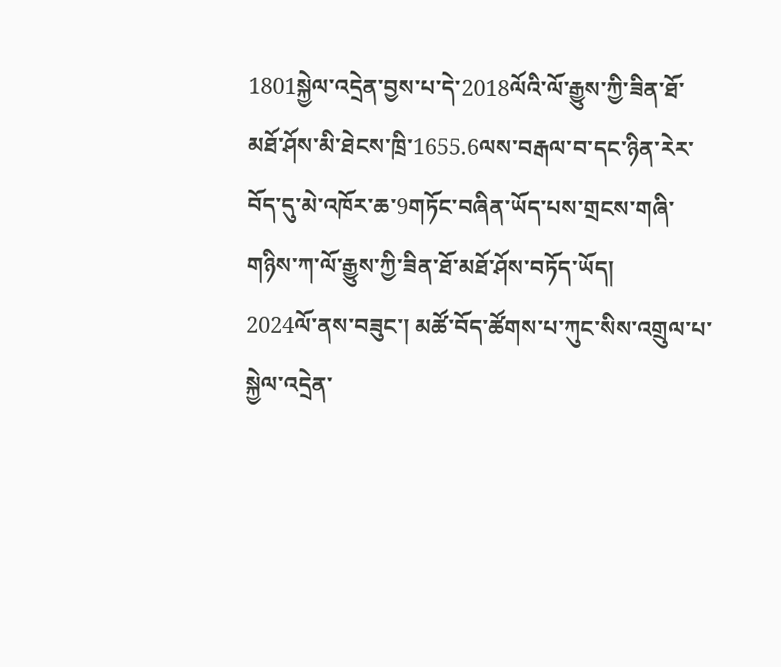1801སྐྱེལ་འདྲེན་བྱས་པ་དེ་2018ལོའི་ལོ་རྒྱུས་ཀྱི་ཟིན་ཐོ་མཐོ་ཤོས་མི་ཐེངས་ཁྲི་1655.6ལས་བརྒལ་བ་དང་ཉིན་རེར་བོད་དུ་མེ་འཁོར་ཆ་9གཏོང་བཞིན་ཡོད་པས་གྲངས་གཞི་གཉིས་ཀ་ལོ་རྒྱུས་ཀྱི་ཟིན་ཐོ་མཐོ་ཤོས་བཏོད་ཡོད།
2024ལོ་ནས་བཟུང་། མཚོ་བོད་ཚོགས་པ་ཀུང་སིས་འགྲུལ་པ་སྐྱེལ་འདྲེན་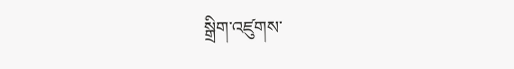སྒྲིག་འཛུགས་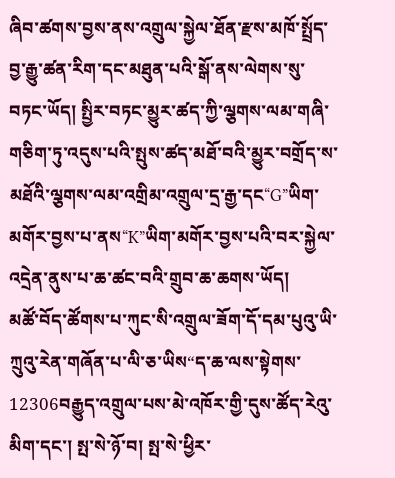ཞིབ་ཚགས་བྱས་ནས་འགྲུལ་སྐྱེལ་ཐོན་རྫས་མཁོ་སྤྲོད་བྱ་རྒྱུ་ཚན་རིག་དང་མཐུན་པའི་སྒོ་ནས་ལེགས་སུ་བཏང་ཡོད། སྤྱིར་བཏང་མྱུར་ཚད་ཀྱི་ལྕགས་ལམ་གཞི་གཅིག་ཏུ་འདུས་པའི་སྤུས་ཚད་མཐོ་བའི་མྱུར་བགྲོད་ས་མཐོའི་ལྕགས་ལམ་འགྲིམ་འགྲུལ་དྲ་རྒྱ་དང“G”ཡིག་མགོར་བྱས་པ་ནས“K”ཡིག་མགོར་བྱས་པའི་བར་སྐྱེལ་འདྲེན་ནུས་པ་ཆ་ཚང་བའི་གྲུབ་ཆ་ཆགས་ཡོད།
མཚོ་བོད་ཚོགས་པ་ཀུང་སི་འགྲུལ་ཟོག་དོ་དམ་པུའུ་ཡི་ཀྲུའུ་རེན་གཞོན་པ་ལི་ཅ་ཡིས“ད་ཆ་ལས་སྟེགས་12306བརྒྱུད་འགྲུལ་པས་མེ་འཁོར་གྱི་དུས་ཚོད་རེའུ་མིག་དང་། སྤ་སེ་ཉོ་བ། སྤ་སེ་ཕྱིར་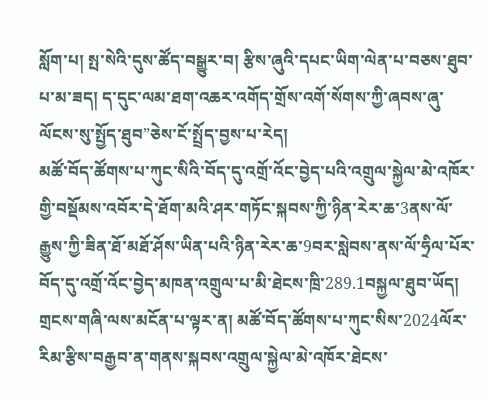སློག་པ། སྤ་སེའི་དུས་ཚོད་བསྒྱུར་བ། རྩིས་ཞུའི་དཔང་ཡིག་ལེན་པ་བཅས་ཐུབ་པ་མ་ཟད། ད་དུང་ལམ་ཐག་འཆར་འགོད་གྲོས་འགོ་སོགས་ཀྱི་ཞབས་ཞུ་ལོངས་སུ་སྤྱོད་ཐུབ”ཅེས་ངོ་སྤྲོད་བྱས་པ་རེད།
མཚོ་བོད་ཚོགས་པ་ཀུང་སིའི་བོད་དུ་འགྲོ་འོང་བྱེད་པའི་འགྲུལ་སྐྱེལ་མེ་འཁོར་གྱི་བསྡོམས་འབོར་དེ་ཐོག་མའི་ཤར་གཏོང་སྐབས་ཀྱི་ཉིན་རེར་ཆ་3ནས་ལོ་རྒྱུས་ཀྱི་ཟིན་ཐོ་མཐོ་ཤོས་ཡིན་པའི་ཉིན་རེར་ཆ་9བར་སླེབས་ནས་ལོ་ཧྲིལ་པོར་བོད་དུ་འགྲོ་འོང་བྱེད་མཁན་འགྲུལ་པ་མི་ཐེངས་ཁྲི་289.1བསྐྱལ་ཐུབ་ཡོད།
གྲངས་གཞི་ལས་མངོན་པ་ལྟར་ན། མཚོ་བོད་ཚོགས་པ་ཀུང་སིས་2024ལོར་རིམ་རྩིས་བརྒྱབ་ན་གནས་སྐབས་འགྲུལ་སྐྱེལ་མེ་འཁོར་ཐེངས་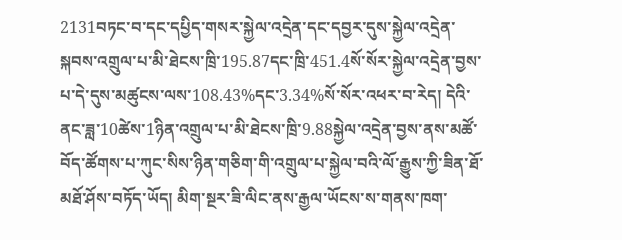2131བཏང་བ་དང་དཔྱིད་གསར་སྐྱེལ་འདྲེན་དང་དབྱར་དུས་སྐྱེལ་འདྲེན་སྐབས་འགྲུལ་པ་མི་ཐེངས་ཁྲི་195.87དང་ཁྲི་451.4སོ་སོར་སྐྱེལ་འདྲེན་བྱས་པ་དེ་དུས་མཚུངས་ལས་108.43%དང་3.34%སོ་སོར་འཕར་བ་རེད། དེའི་ནང་ཟླ་10ཚེས་1ཉིན་འགྲུལ་པ་མི་ཐེངས་ཁྲི་9.88སྐྱེལ་འདྲེན་བྱས་ནས་མཚོ་བོད་ཚོགས་པ་ཀུང་སིས་ཉིན་གཅིག་གི་འགྲུལ་པ་སྐྱེལ་བའི་ལོ་རྒྱུས་ཀྱི་ཟིན་ཐོ་མཐོ་ཤོས་བཏོད་ཡོད། མིག་སྔར་ཟི་ལིང་ནས་རྒྱལ་ཡོངས་ས་གནས་ཁག་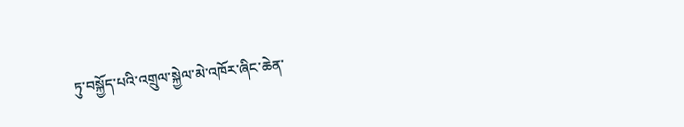ཏུ་བསྐྱོད་པའི་འགྲུལ་སྐྱེལ་མེ་འཁོར་ཞིང་ཆེན་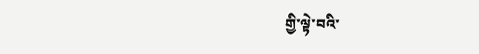གྱི་ལྟེ་བའི་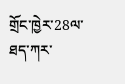གྲོང་ཁྱེར་28ལ་ཐད་ཀར་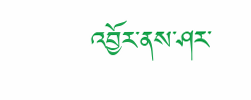འབྱོར་ནས་ཤར་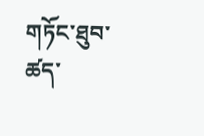གཏོང་ཐུབ་ཚད་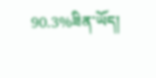90.3%ཟིན་ཡོད།